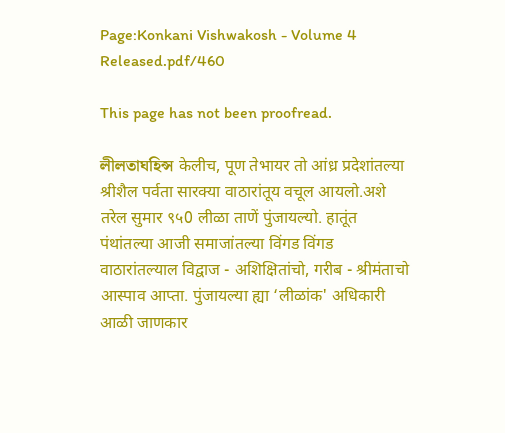Page:Konkani Vishwakosh - Volume 4 Released.pdf/460

This page has not been proofread.

লীলতাঘহিন্স केलीच, पूण तेभायर तो आंध्र प्रदेशांतल्या श्रीशैल पर्वता सारक्या वाठारांतूय वचूल आयलो.अशे तरेल सुमार ९५0 लीळा ताणें पुंजायल्यो. हातूंत पंथांतल्या आजी समाजांतल्या विंगड विंगड वाठारांतल्याल विद्वाज - अशिक्षितांचो, गरीब - श्रीमंताचो आस्पाव आप्ता. पुंजायल्या ह्या ‘लीळांक' अधिकारी आळी जाणकार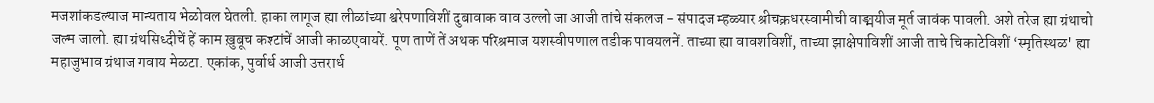मजशांकडल्याज मान्यताय भेळोवल घेतली. हाका लागूज ह्या लीळांच्या श्वरेपणाविशीं दुबावाक वाव उल्लो जा आजी तांचे संकलज - संपादज म्हळ्यार श्रीचक्रधरस्वामीची वाङ्मयीज मूर्त जावंक पावली. अशे तरेज ह्या ग्रंथाचो जल्म जालो. ह्या ग्रंथसिध्दीचें हें काम ख़ुबूच कश्टांचें आजी काळएवायरें. पूण ताणें तें अथक परिश्रमाज यशस्वीपणाल तडीक पावयलनें. ताच्या ह्या वावशविशीं, ताच्या झाक्षेपाविशीं आजी ताचे चिकाटेविशीं ‘स्मृतिस्थळ' ह्या महाजुभाव ग्रंथाज गवाय मेळटा. एकांक, पुर्वार्ध आजी उत्तरार्ध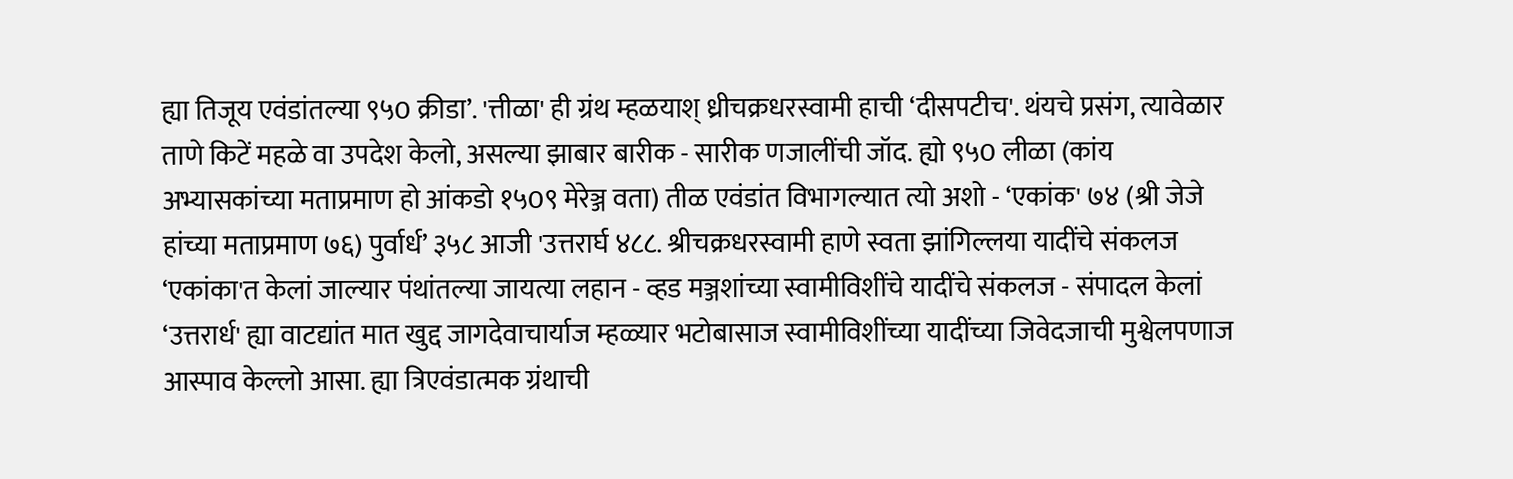ह्या तिजूय एवंडांतल्या ९५0 क्रीडा’. 'त्तीळा' ही ग्रंथ म्हळयाश् ध्रीचक्रधरस्वामी हाची ‘दीसपटीच'. थंयचे प्रसंग, त्यावेळार ताणे किटें महळे वा उपदेश केलो, असल्या झाबार बारीक - सारीक णजालींची जॉद. ह्यो ९५0 लीळा (कांय अभ्यासकांच्या मताप्रमाण हो आंकडो १५0९ मेरेञ्ज वता) तीळ एवंडांत विभागल्यात त्यो अशो - ‘एकांक' ७४ (श्री जेजे हांच्या मताप्रमाण ७६) पुर्वार्ध’ ३५८ आजी 'उत्तरार्घ ४८८. श्रीचक्रधरस्वामी हाणे स्वता झांगिल्लया यादींचे संकलज ‘एकांका'त केलां जाल्यार पंथांतल्या जायत्या लहान - व्हड मञ्जशांच्या स्वामीविशींचे यादींचे संकलज - संपादल केलां ‘उत्तरार्ध' ह्या वाटद्यांत मात खुद्द जागदेवाचार्याज म्हळ्यार भटोबासाज स्वामीविशींच्या यादींच्या जिवेदजाची मुश्वेलपणाज आस्पाव केल्लो आसा. ह्या त्रिएवंडात्मक ग्रंथाची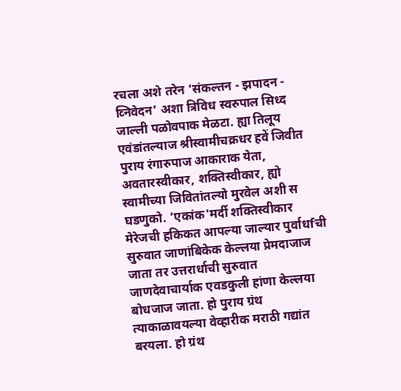रचला अशे तरेन ‘संकल्तन - झपादन - व्निवेदन’ अशा त्रिविध स्वरुपाल सिध्द जाल्ली पळोवपाक मेळटा. ह्या तिलूय एवंडांतल्याज श्रीस्वामीचक्रधर हवें जिवीत पुराय रंगारुपाज आकाराक येता, अवतारस्वीकार, शक्तिस्वीकार, ह्यो स्वामीच्या जिवितांतल्यो मुरवेल अशी स घडणुको. ‘एकांक'मर्दी शक्तिस्वीकार मेरेजची हकिकत आपल्या जाल्यार पुर्वाधfची सुरुवात जाणांबिकेक केल्लया प्रेमदाजाज जाता तर उत्तरार्धाची सुरुवात जाणदेवाचार्याक एवडकुली हांणा केल्लया बोधजाज जाता. हो पुराय ग्रंथ त्याकाळावयल्या वेव्हारीक मराठी गद्यांत बरयला. हो ग्रंथ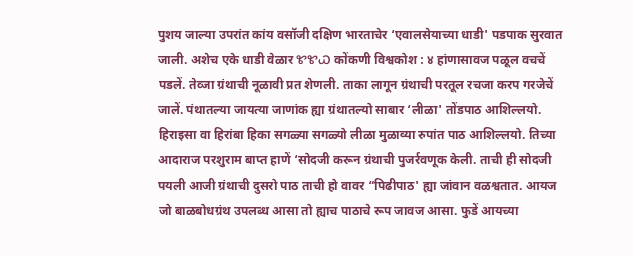पुशय जाल्या उपरांत कांय वसॉजी दक्षिण भारताचेर ‘एवालसेयाच्या धाडी' पडपाक सुरवात जाली. अशेच एके धाडी वेळार ᏑᏑᏇ कोंकणी विश्वकोश : ४ हांणासावज पळूल वचचें पडलें. तेव्जा ग्रंथाची नूळावी प्रत शेणली. ताका लागून ग्रंथाची परतूल रचजा करप गरजेचें जालें. पंथातल्या जायत्या जाणांक ह्या ग्रंथातल्यो साबार ‘लीळा' तोंडपाठ आशिल्लयो. हिराइसा वा हिरांबा हिका सगळ्या सगळ्यो लीळा मुळाव्या रुपांत पाठ आशिल्लयो. तिच्या आदाराज परशुराम बाप्त हाणें ‘सोदजी करून ग्रंथाची पुजर्रवणूक केली. ताची ही सोदजी पयली आजी ग्रंथाची दुसरो पाठ ताची हो वावर “पिढीपाठ' ह्या जांवान वळश्वतात. आयज जो बाळबोधग्रंथ उपलब्ध आसा तो ह्याच पाठाचे रूप जावज आसा. फुडें आयच्या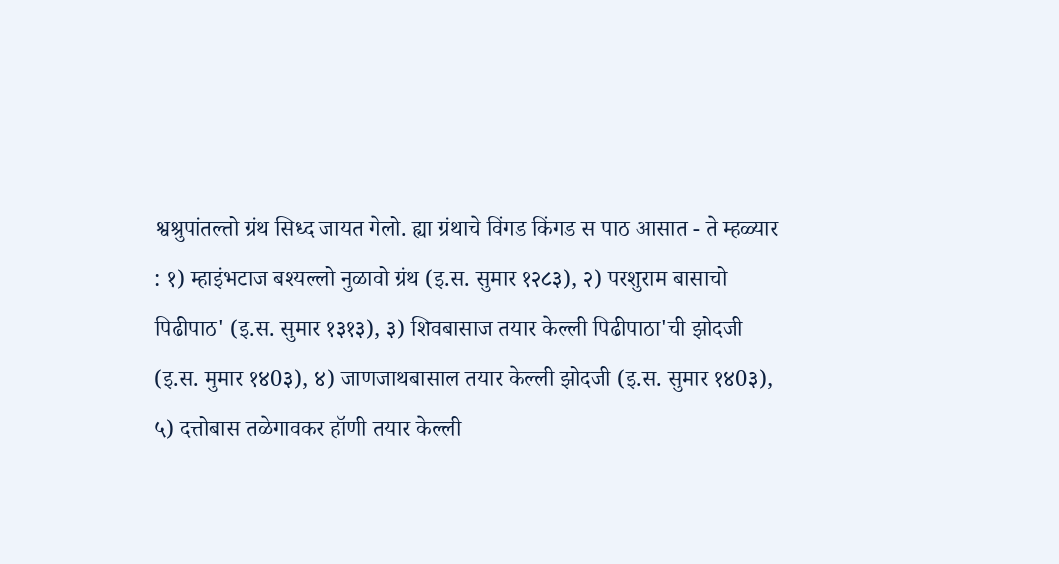श्वश्रुपांतल्तो ग्रंथ सिध्द जायत गेलो. ह्या ग्रंथाचे विंगड किंगड स पाठ आसात - ते म्हळ्यार : १) म्हाइंभटाज बश्यल्लो नुळावो ग्रंथ (इ.स. सुमार १२८३), २) परशुराम बासाचो पिढीपाठ' (इ.स. सुमार १३१३), ३) शिवबासाज तयार केल्ली पिढीपाठा'ची झोदजी (इ.स. मुमार १४0३), ४) जाणजाथबासाल तयार केल्ली झोदजी (इ.स. सुमार १४0३), ५) दत्तोबास तळेगावकर हॉणी तयार केल्ली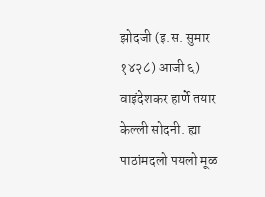झोदजी (इ.स. सुमार १४२८) आजी ६) वाइंदेशकर हार्णे तयार केल्ली सोदनी. ह्या पाठांमदलो पयलो मूळ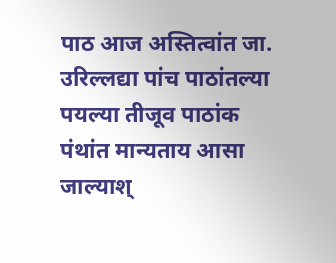पाठ आज अस्तित्वांत जा. उरिल्लद्या पांच पाठांतल्या पयल्या तीजूव पाठांक पंथांत मान्यताय आसा जाल्याश्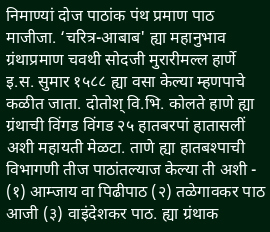निमाण्यां दोज पाठांक पंथ प्रमाण पाठ माजीजा. ‘चरित्र-आबाब' ह्या महानुभाव ग्रंथाप्रमाण चवथी सोदजी मुरारीमल्ल हार्णे इ.स. सुमार १५८८ ह्या वसा केल्या म्हणपाचे कळीत जाता. दोतोश् वि.भि. कोलते हाणे ह्या ग्रंथाची विंगड विंगड २५ हातबरपां हातासलीं अशी महायती मेळटा. ताणे ह्या हातबश्पाची विभागणी तीज पाठांतल्याज केल्या ती अशी - (१) आम्जाय वा पिढीपाठ (२) तळेगावकर पाठ आजी (३) वाइंदेशकर पाठ. ह्या ग्रंथाक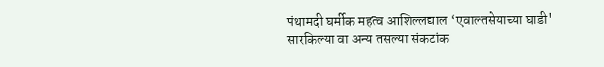पंथामदी घर्मीक महत्व आशिल्लद्याल ‘एवाल्तसेयाच्या घाडी' सारकिल्या वा अन्य तसल्या संकटांक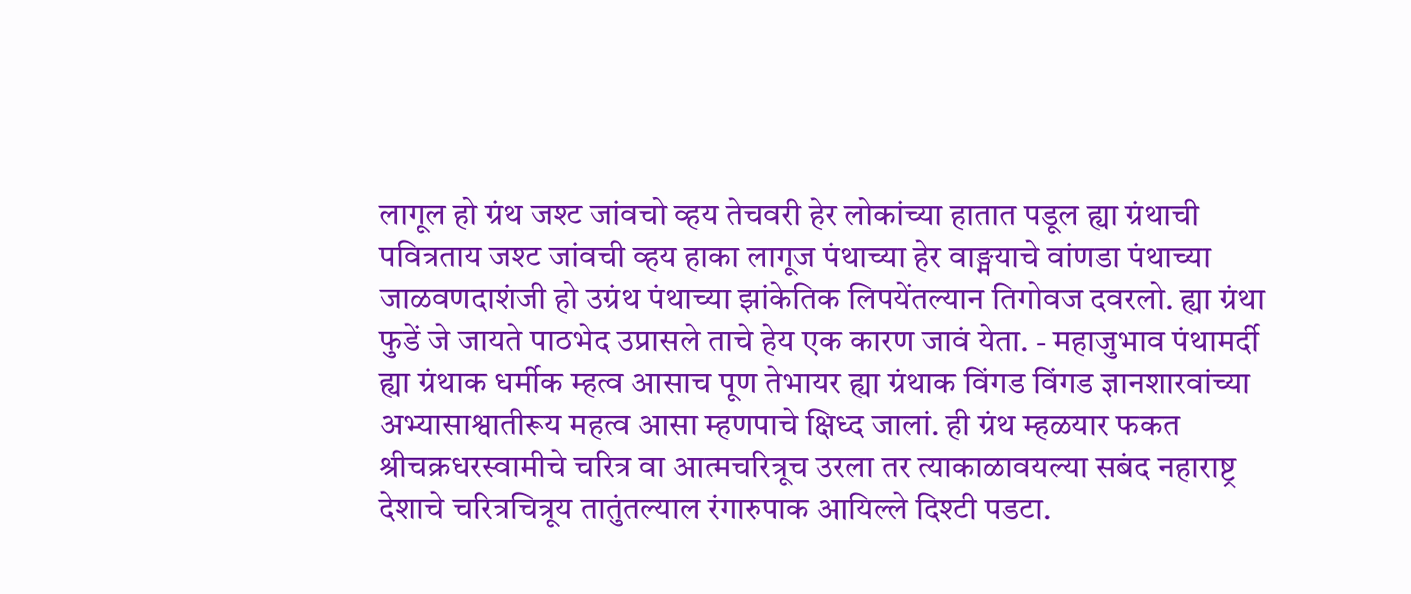लागूल हो ग्रंथ जश्ट जांवचो व्हय तेचवरी हेर लोकांच्या हातात पडूल ह्या ग्रंथाची पवित्रताय जश्ट जांवची व्हय हाका लागूज पंथाच्या हेर वाङ्मयाचे वांणडा पंथाच्या जाळवणदाशंजी हो उग्रंथ पंथाच्या झांकेतिक लिपयेंतल्यान तिगोवज दवरलो. ह्या ग्रंथा फुडें जे जायते पाठभेद उप्रासले ताचे हेय एक कारण जावं येता. - महाजुभाव पंथामर्दी ह्या ग्रंथाक धर्मीक म्हत्व आसाच पूण तेभायर ह्या ग्रंथाक विंगड विंगड ज्ञानशारवांच्या अभ्यासाश्वातीरूय महत्व आसा म्हणपाचे क्षिध्द जालां. ही ग्रंथ म्हळयार फकत श्रीचक्रधरस्वामीचे चरित्र वा आत्मचरित्रूच उरला तर त्याकाळावयल्या सबंद नहाराष्ट्र देशाचे चरित्रचित्रूय तातुंतल्याल रंगारुपाक आयिल्ले दिश्टी पडटा.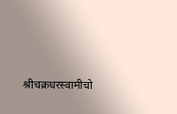श्रीचक्रधरस्वामीचो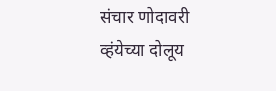संचार णोदावरी व्हंयेच्या दोलूय